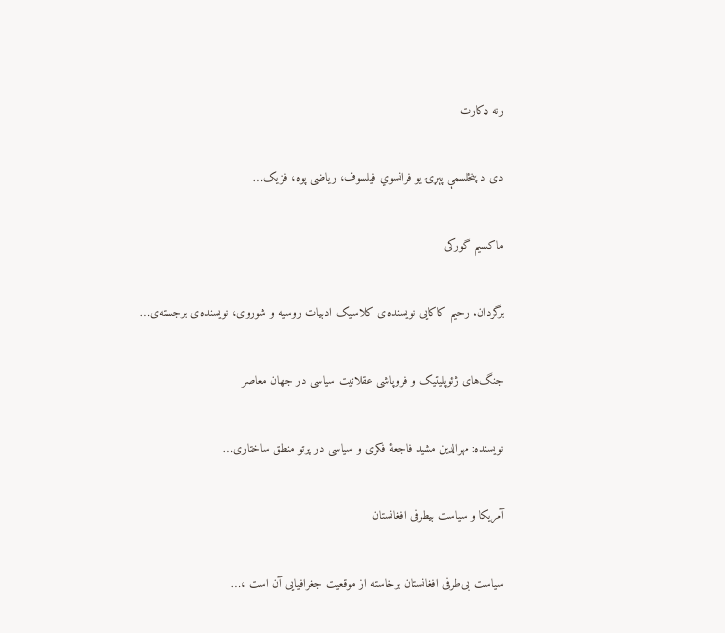رنه ډکارت

دی د پنځلسمې پېړۍ یو فرانسوي فیلسوف، ریاضی پوه، فزیک…

ماکسیم گورکی

برگردان. رحیم کاکایی نویسنده‌ی کلاسیک ادبیات روسیه و شوروی، نویسنده‌ی برجسته‌ی…

جنگ‌های ژئوپلیتیک و فروپاشی عقلانیت سیاسی در جهان معاصر

نویسنده: مهرالدین مشید فاجعهٔ فکری و سیاسی در پرتو منطق ساختاری…

آمریکا و سیاست بیطرفی افغانستان

سیاست بی‌طرفی افغانستان برخاسته از موقعیت جغرافیایی آن است ،…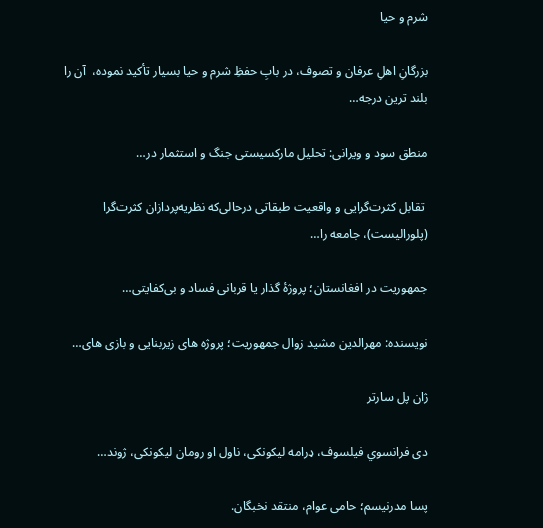شرم و حیا

بزرگانِ اهلِ عرفان و تصوف، در بابِ حفظِ شرم و حیا بسیار تأکید نموده‌،  آن را بلند ترین درجه…

منطق سود و ویرانی: تحلیل مارکسیستی جنگ و استثمار در…

 تقابل کثرت‌گرایی و واقعیت طبقاتی درحالی‌که نظریه‌پردازان کثرت‌گرا (پلورالیست)، جامعه را…

جمهوریت در افغانستان؛ پروژهٔ گذار یا قربانی فساد و بی‌کفایتی…

نویسنده: مهرالدین مشید زوال جمهوریت؛ پروژه های زیربنایی و بازی های…

ژان پل سارتر

دی فرانسوي فیلسوف، ډرامه لیکونکی، ناول او رومان لیکونکی، ژوند…

پسا مدرنیسم؛ حامی عوام، منتقد نخبگان.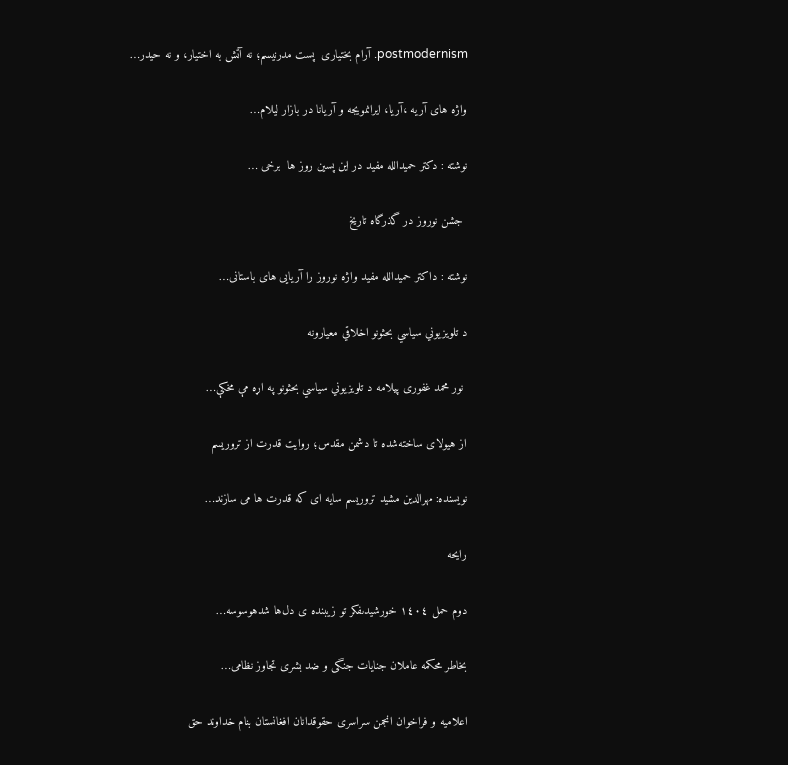postmodernism. آرام بختیاری  پست مدرنیسم؛ نه آتش به اختیار، و نه حیدر…

واژه های آریه ،آریا، ایرانمویجه و آریانا در بازار لیلام…

نوشته : دکتر حمیدالله مفید در این پسین روز ها  برخی …

 جشن نوروز در گذرگاه تاریخ

نوشته : داکتر حمیدالله مفید واژه نوروز را آریایی های باستانی…

د تلویزیوني سیاسي بحثونو اخلاقي معیارونه

 نور محمد غفوری پیلامه د تلویزیوني سیاسي بحثونو په اړه مې مخکې…

از هیولای ساخته‌شده تا دشمن مقدس؛ روایت قدرت از تروریسم

نویسنده: مهرالدین مشید تروریسم سایه ای که قدرت ها می سازند…

رايحه

دوم حمل ١٤٠٤ خورشيدىفکر تو زیبنده ‌‌‌‌‌‌ی دل‌ها شدهوسوسه…

بخاطر محکمه عاملان جنایات جنگی و ضد بشری تجاوز نظامی…

اعلامیه و فراخوان انجمن سراسری حقوقدانان افغانستان بنام خداوند حق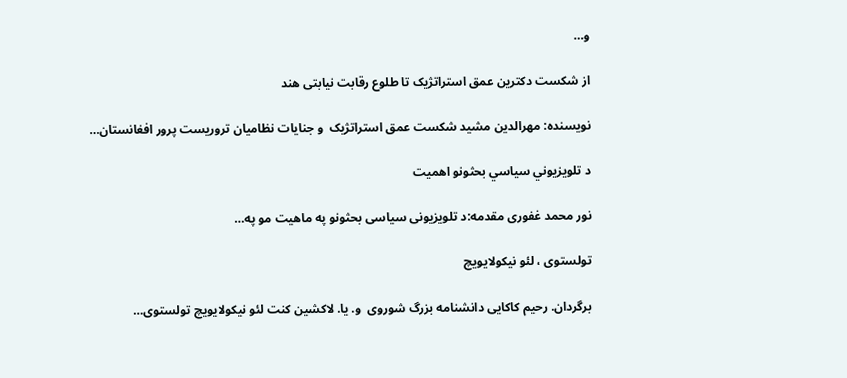و…

از شکست دکترین عمق استراتژیک تا طلوع رقابت نیابتی هند

نویسنده: مهرالدین مشید شکست عمق استراتژیک  و جنایات نظامیان تروریست پرور افغانستان…

د تلویزیوني سیاسي بحثونو اهمیت

نور محمد غفوری مقدمه:د تلویزیونی سیاسی بحثونو په ماهیت مو په…

تولستوی ، لئو نیکولایویچ

برگردان. رحیم کاکایی دانشنامه بزرگ شوروی  و. یا. لاکشین کنت لئو نیکولایویچ تولستوی…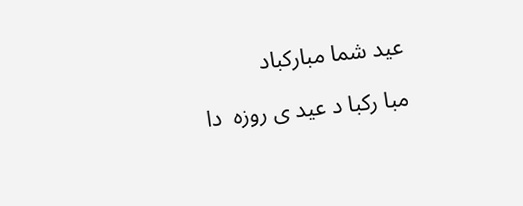عید شما مبارکباد

مبا رکبا د عید ی روزه  دا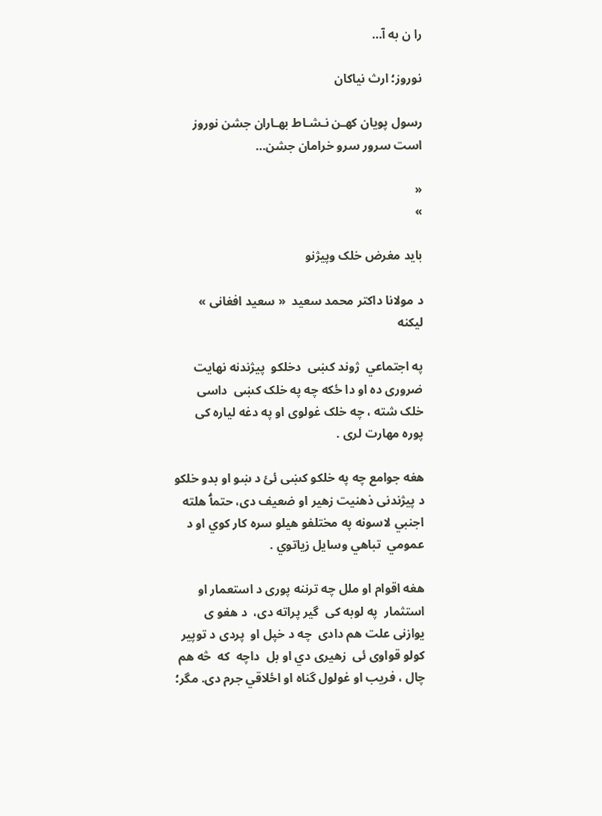را ن به آ…

نوروز؛ ارث نیاکان

رسول پویان کهـن نـشـاط بهـاران جشن نوروز است سرور سرو خرامان جشن…

«
»

باید مغرض خلک وپیژنو

د مولانا داکتر محمد سعید  « سعید افغانی » لیکنه

په اجتماعي  ژوند کښی  دخلکو  پیژندنه نهایت ضروری ده او دا ځکه چه په خلک کښی  داسی خلک شته ، چه خلک غولوی او په دغه لیاره کی  پوره مهارت لری .

هغه جوامع چه په خلکو کښی ئئ د ښو او بدو خلکو د پیژندنی ذهنیت زهیر او ضعیف دی، حتمٲ هلته  اجنبي لاسونه په مختلفو هیلو سره کار کوي او د عمومي  تباهي وسایل زیاتوي .

هغه اقوام او ملل چه ترننه پوری د استعمار او استثمار  په لوبه کی  گیر پراته دی،  د هغو ی یوازنی علت هم دادی  چه د خپل او  پردی د توپیر کولو قواوی ئی  زهیری دي او بل  داچه  که  څه هم چال ، فریب او غولول گناه او اځلاقي جرم دی. مگر؛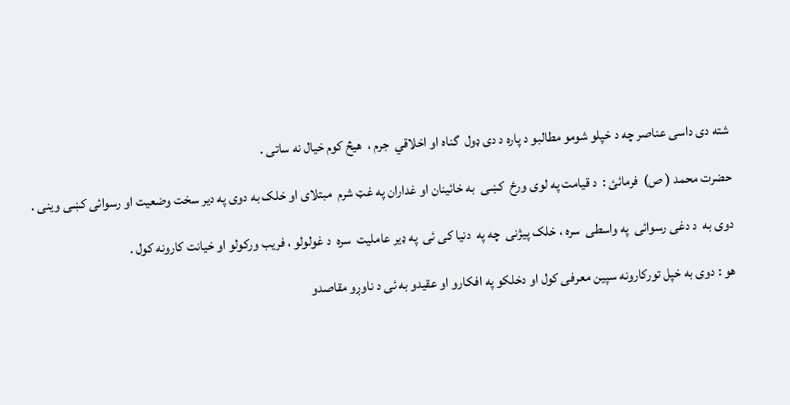شته دی داسی عناصر چه د خپلو شومو مطالبو د پاره د دی ډول  گناه او اخلاقي  جرم ،  هیڅ کوم خیال نه ساتی .

حضرت محمد ( ص)  فرمائئ :  د قیامت په لوی ورځ  کښی  به خائینان او غداران په غټ شرم  مبتلای او خلک به دوی په دیر سخت وضعیت او رسوائی کښی وینی .

دوی به  د دغی رسوائی  په واسطی  سره ، خلک پیژنی  چه په  دنیا کی ئی  په ډیر عاملیت  سره  د غولولو ، فریب ورکولو او خیانت کارونه کول .

هو : دوی به خپل تورکارونه سپین معرفی کول او دخلکو په افکارو او عقیدو به ئی د ناوڔو مقاصدو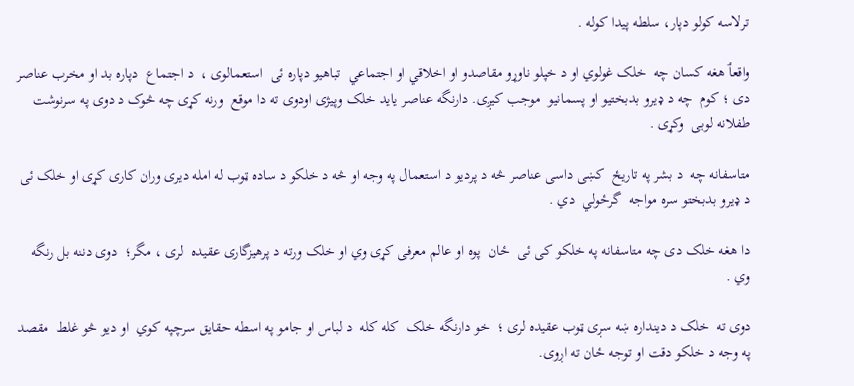ترلاسه کولو دپار، سلطه پیدا کوله .

واقعٲ هغه کسان چه  خلک غولوي او د خپلو ناوړو مقاصدو او اخلاقي او اجتماعي  تباهیو دپاره ئی  استعمالوی ،  د اجتماع  دپاره بد او مخرب عناصر دی ؛ کوم  چه د ډیرو بدبختیو او پسمانیو  موجب کیږی. دارنگه عناصر یاید خلک وپیژی اودوی ته دا موقع  ورنه کړی چه څوک د دوی په سرنوشت  طفلانه لوبی  وکړی .

متاسفانه چه  د بشر په تاریځ  کښی داسی عناصر څه د پردیو د استعمال په وجه او څه د خلکو د ساده ټوب له امله دیری وران کاری کړی او خلک ئی  د ډیرو بدبختو سره مواجه  گرځولي  دي .

دا هغه خلک دی چه متاسفانه په خلکو کی ئی  ځان  پوه او عالم معرفی کړی وي او خلک ورته د پرهیزگاری عقیده  لری ، مگر؛  دوی دننه بل رنگه وي .

دوی ته  خلک د دینداره ښه سڔی ټوب عقیده لری ؛  خو دارنگه خلک  کله کله  د لباس او جامو په اسطه حقایق سرچپه کوي  او دیو څو غلط  مقصد په وجه د خلکو دقت او توجه ځان ته اڔوی.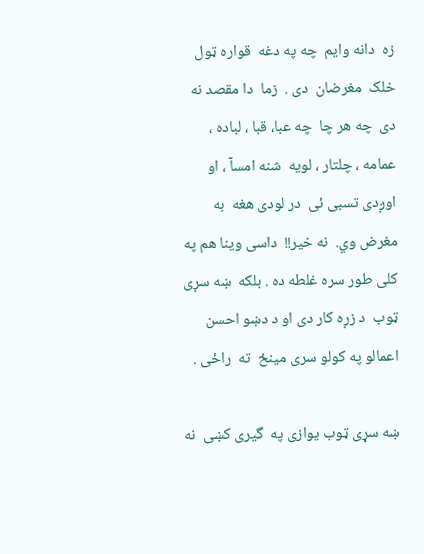زه  دانه وایم  چه په دغه  قواره ټول خلک  مغرضان  دی .  زما  دا مقصد نه  دی  چه هر چا  چه عبا، قبا ، لباده ، عمامه ، چلتار ، لویه  شنه امسآ ، او اوږدی تسبی ئی  در لودی هغه  به مغرض وي.  نه خیر!!  داسی وینا هم په کلی طور سره غلطه ده . بلکه  ښه سڔی ټوب  د زڔه کار دی او د دښو احسن اعمالو په کولو سری مینځ  ته  راځی .

ښه سړی ټوب یوازی په  گیری کښی  نه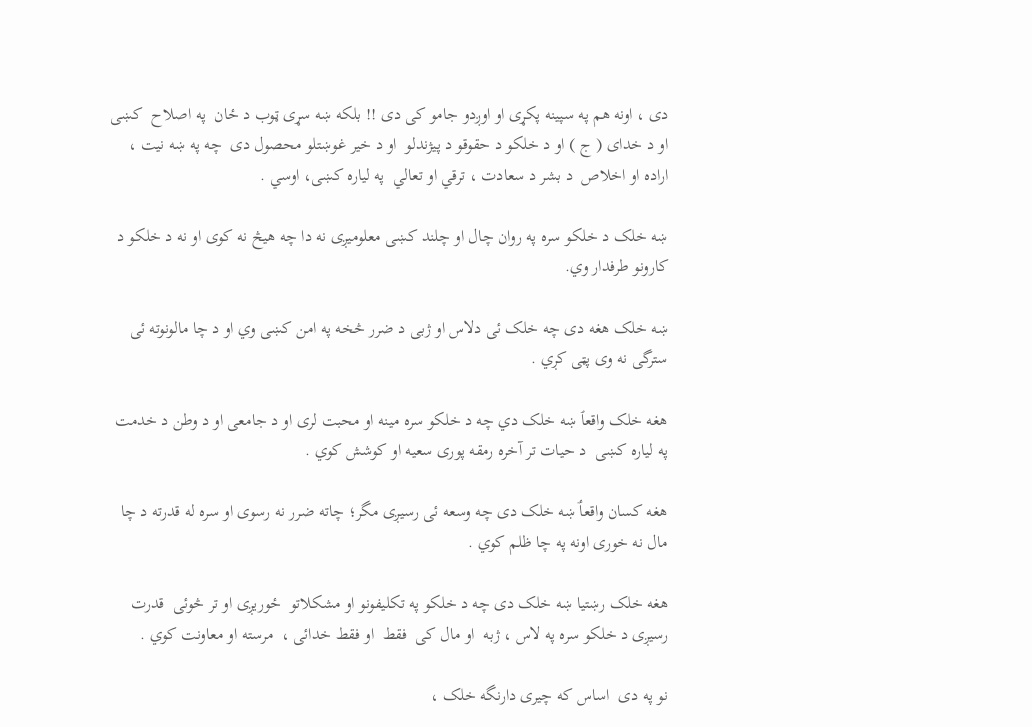دی ، اونه هم په سپینه پکړی او اوږدو جامو کی دی !! بلکه ښه سړی ټوب د ځان  په اصلاح  کښی  او د خدای ( ج ) او د خلکو د حقوقو د پیژندلو  او د خیر غوښتلو محصول دی  چه په ښه نیت ، اراده او اخلاص  د بشر د سعادت ، ترقي او تعالي  په لیاره کښی، اوسي .

ښه خلک د خلکو سره په روان چال او چلند کښی معلومیږی نه دا چه هیڅ نه کوی او نه د خلکو د کارونو طرفدار وي.

ښه خلک هغه دی چه خلک ئی دلاس او ژبی د ضرر څخه په امن کښی وي او د چا مالونوته ئی سترگی نه وی پټی کڔي .

هغه خلک واقعٱ ښه خلک دي چه د خلکو سره مینه او محبت لری او د جامعی او د وطن د خدمت په لیاره کښی  د حیات تر آخره رمقه پوری سعیه او کوشش کوي .

هغه کسان واقعٲ ښه خلک دی چه وسعه ئی رسیږی مگر؛ چاته ضرر نه رسوی او سره له قدرته د چا مال نه خوری اونه په چا ظلم کوي .

هغه خلک رښتیا ښه خلک دی چه د خلکو په تکلیفونو او مشکلاتو  ځوریږی او تر څوئی  قدرت رسیږی د خلکو سره په لاس ، ژبه  او مال کی  فقط  او فقط خدائی ،  مرسته او معاونت کوي .

نو په دی  اساس که چیری دارنگه خلک ،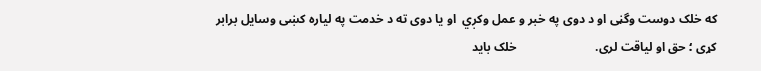که خلک دوست وگڼی او د دوی په خبر و عمل وکڔي  او یا دوی ته د خدمت په لیاره کښی وسایل برابر کړی ؛ حق او لیاقت لری.                         خلک باید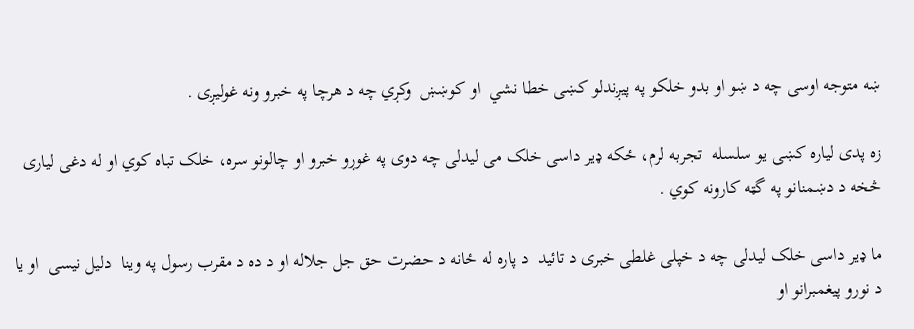ښه متوجه اوسی چه د ښو او بدو خلکو په پیږندلو کښی خطا نشي  او کوښښ  وکڔي چه د هرچا په خبرو ونه غولیږی .

زه پدی لیاره کښی یو سلسله  تجربه لرم، ځکه ډیر داسی خلک می لیدلی چه دوی په غوڔو خبرو او چالونو سره، خلک تباه کوي او له دغی لیاری څخه د دښمنانو په گټه کارونه کوي .

ما ډیر داسی خلک لیدلی چه د خپلی غلطی خبری د تائید  د پاره له ځانه د حضرت حق جل جلاله او د ده د مقرب رسول په وینا  دلیل نیسی  او یا  د نورو پیغمبرانو او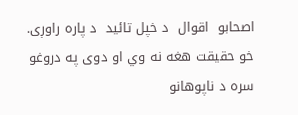اصحابو  اقوال  د خپل تائید  د پاره راوڔی.  خو حقیقت هغه نه وي او دوی په دروغو سره د ناپوهانو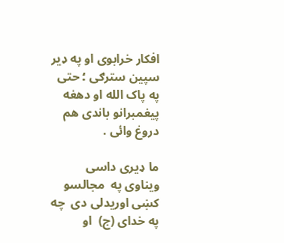افکار خرابوی او په ډیر سپین سترګی ؛ حتی په پاک الله او دهغه پیغمبرانو باندی هم دروغ وائی .

ما ډیری داسی  ویناوی په  مجالسو کښی اوریدلی دی  چه په خدای (ج)  او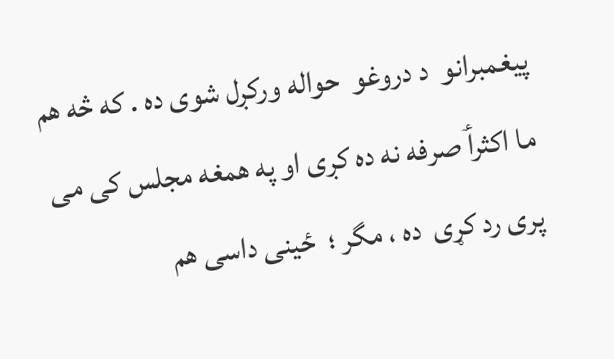پیغمبرانو  د دروغو  حواله ورکڔل شوی ده . که څه هم ما اکثرٲ صرفه نه ده کڔی او په همغه مجلس کی می  پری رد کړی  ده ، مگر ؛  ځینی داسی هم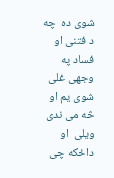شوی ده  چه د فتنی او فساد په وجهی غلی  شوی یم او څه می ندی ویلی  او داځکه چی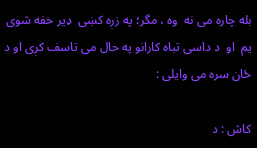بله چاره می نه  وه ، مگر؛ په زڔه کښی  ډیر خفه شوی یم  او  د داسی تباه کارانو په حال می تاسف کڔی او د ځان سره می وایلی :

کاش : د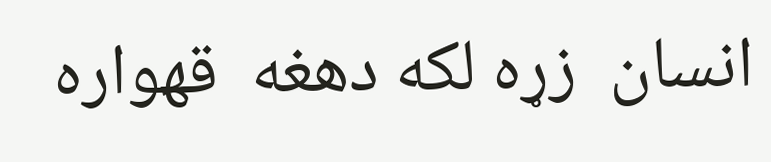انسان  زړه لکه دهغه  قهواره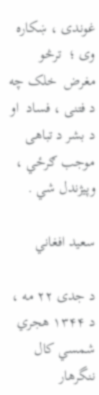غوندی ، ښکاره وی ؛  ترڅو مغرض  خلک چه  د فتنی ، فساد  او د بشر د تباهی  موجب ګرځي ، وپیژندل شي .

سعید افغاني

د جدی ۲۲ مه ، د ۱۳۴۴ هجري شمسي کال  ننگرهار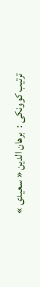ترتیب کوونکی :  برهان الدین « سعیدی »